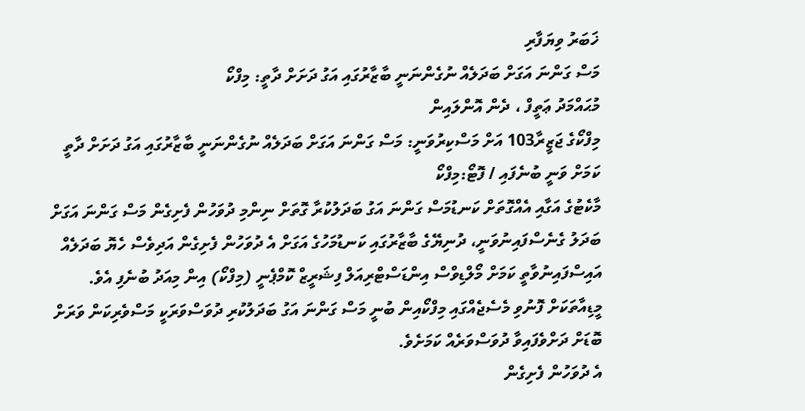ޚަބަރު ވިޔަފާރި
މަސް ގަންނަ އަގަށް ބަދަލެއް ނުގެންނަނީ ބާޒާރުގައި އަގު ދަށަށް ދާތީ: މިފްކޯ
މުޙައްމަދު ޢަތީފް ، ދެން އޮންލައިން
މިފްކޯގެ ޖަޒީރާ103 އަށް މަސްކިރުވަނީ: މަސް ގަންނަ އަގަށް ބަދަލެއް ނުގެންނަނީ ބާޒާރުގައި އަގު ދަށަށް ދާތީ ކަމަށް ވަނީ ބުނެފައި / ފޮޓޯ:މިފްކޯ
މާކެޓުގެ އަގާއި އެއްގޮތަށް ކަނޑުމަސް ގަންނަ އަގު ބަދަލުކުރާ ގޮތަށް ނިންމި ދުވަހުން ފެށިގެން މަސް ގަންނަ އަގަށް ބަދަލު ގެނެސްފައިނުވަނީ، ދުނިޔޭގެ ބާޒާރުގައި ކަނޑުމަހުގެ އަގަށް އެ ދުވަހުން ފެށިގެން އަދިވެސް ހެޔޮ ބަދަލެއް އައިސްފައިނުވާތީ ކަމަށް މޯލްޑިވްސް އިންޑަސްޓްރިއަލް ފިޝަރީޒް ކޮމްޕެނީ (މިފްކޯ) އިން މިއަދު ބުނެފި އެވެ.
މީޑިއާތަކަށް ފޮނުވި މެސެޖެއްގައި މިފްކޯއިން ބުނީ މަސް ގަންނަ އަގު ބަދަލުކުރި ދުވަސްވަރަކީ މަސްވެރިކަން ވަރަށް ބޮޑަށް ދަށްވެފައިވާ ދުވަސްވަރެއް ކަމަށެވެ.
އެ ދުވަހުން ފެށިގެން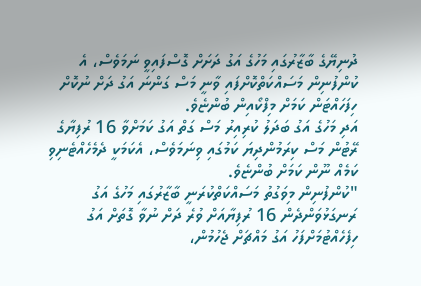ދުނިޔޭގެ ބާޒާރުގައި މަހުގެ އަގު ދަށަށް ގޮސްފައިވީ ނަމަވެސް، އެ ކުންފުނިން މަސައްކަތްކޮށްފައި ވާނީ މަސް ގަންނަ އަގު ދަށް ނުކޮށް ހިފަހައްޓަން ކަމަށް މިފްކޯއިން ބުންޏެވެ.
އަދި މަހުގެ އަގު ބަދަލު ކުރިއިރު މަސް ގަތް އަގު ކަމަށްވާ 16 ރުފިޔާގެ ރޭޓުން މަސް ކިރަމުންދިޔަ ކަމުގައި ވިނަމަވެސް، އެކަމަކީ ދެމެހެއްޓެނިވި ކަމެއް ނޫން ކަމަށް ބުންޏެވެ.
"ކުންފުނިން މިވަގުތު މަސައްކަތްކުރަނީ ބާޒާރުގައި މަހުގެ އަގު ރަނގަޅުވަންދެން 16 ރުފިޔާއަށް ވުރެ ދަށް ނުވާ ގޮތަށް އަގު ހިފެހެއްޓުމަށްފަހު އަގު މައްޗަށް ޖެހުމުން،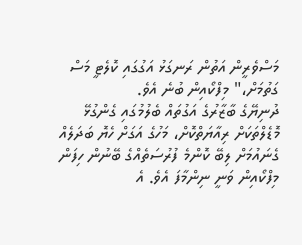މަސްވެރީން އަތުން ރަނގަޅު އަގުގައި ކޮލެޓީ މަސް ގަތުމަށް،" މިފްކޯއިން ބުނެ އެވެ.
ދުނިޔޭގެ ބާޒާރުގެ އަގުތައް ބެލުމުގައި ގެންގުޅޭ މޮޑެލްތަކަށް ރިއާޔަތްކޮށް، މަހުގެ އަގަށް ހެޔޮ ބަދަލެއް ގެނައުމަށް ލިބޭ ކޮންމެ ފުރުސަތެއްގެ ބޭނުން ހިފަން މިފްކޯއިން ވަނީ ނިންމާފަ އެވެ. އެ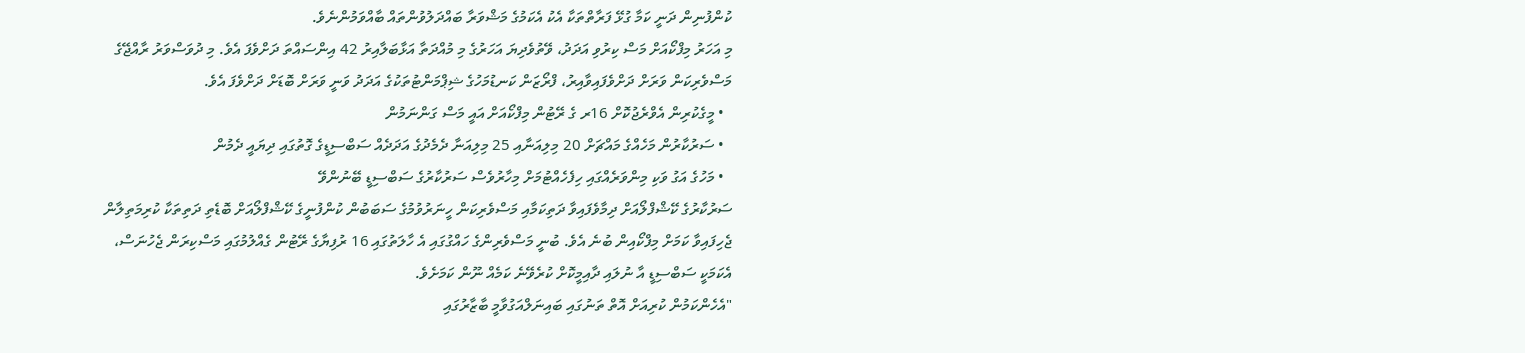ކުންފުނިން ދަނީ ކަމާ ގުޅޭ ފަރާތްތަކާ އެކު އެކަމުގެ މަޝްވަރާ ބައްދަލުވުންތައް ބާއްވަމުންނެވެ.
މި އަހަރު މިފްކޯއަށް މަސް ކިރުވި އަދަދު، ވޭތުވެދިޔަ އަހަރުގެ މި މުއްދަތާ އަޅާބަލާއިރު 42 އިންސައްތަ ދަށްވެފަ އެވެ. މި ދުވަސްވަރު ރާއްޖޭގެ މަސްވެރިކަން ވަރަށް ދަށްވެފައިވާއިރު، ފްރޯޒަން ކަނޑުމަހުގެ ޝިޕްމަންޓުތަކުގެ އަދަދު ވަނީ ވަރަށް ބޮޑަށް ދަށްވެފަ އެވެ.
  • މީގެކުރިން އެވްރެޖުކޮށް 16ރ ގެ ރޭޓުން މިފްކޯއަށް އައީ މަސް ގަންނަމުން
  • ސަރުކާރުން މަހެއްގެ މައްޗަށް 20 މިލިއަނާއި 25 މިލިއަނާ ދެމެދުގެ އަދަދެއް ސަބްސިޑީގެ ގޮތުގައި ދިޔައީ ދެމުން
  • މަހުގެ އަގު ވަކި މިންވަރެއްގައި ހިފެހެއްޓުމަށް މިހާރުވެސް ސަރުކާރުގެ ސަބްސިޑީ ބޭނުންވޭ
ސަރުކާރުގެ ކޭޝްފްލޯއަށް ދިމާވެފައިވާ ދަތިކަމާއި މަސްވެރިކަން ހީނަރުވުމުގެ ސަބަބުން ކުންފުނީގެ ކޭޝްފްލޯއަށް ބޮޑެތި ދަތިތަކާ ކުރިމަތިލާން ޖެހިފައިވާ ކަމަށް މިފްކޯއިން ބުނެ އެވެ. ބުނީ މަސްވެރިންގެ ހައްގުގައި އެ ހާލަތުގައި 16 ރުފިޔާގެ ރޭޓުން ގެއްލުމުގައި މަސްކިރަން ޖެހުނަސް، އެކަމަކީ ސަބްސިޑީ އާ ނުލައި ދާއިމީކޮށް ކުރެވޭނެ ކަމެއް ނޫން ކަމަށެވެ.
"އެހެންކަމުން ކުރިއަށް އޮތް ތަނުގައި ބައިނަލްއަގުވާމީ ބާޒާރުގައި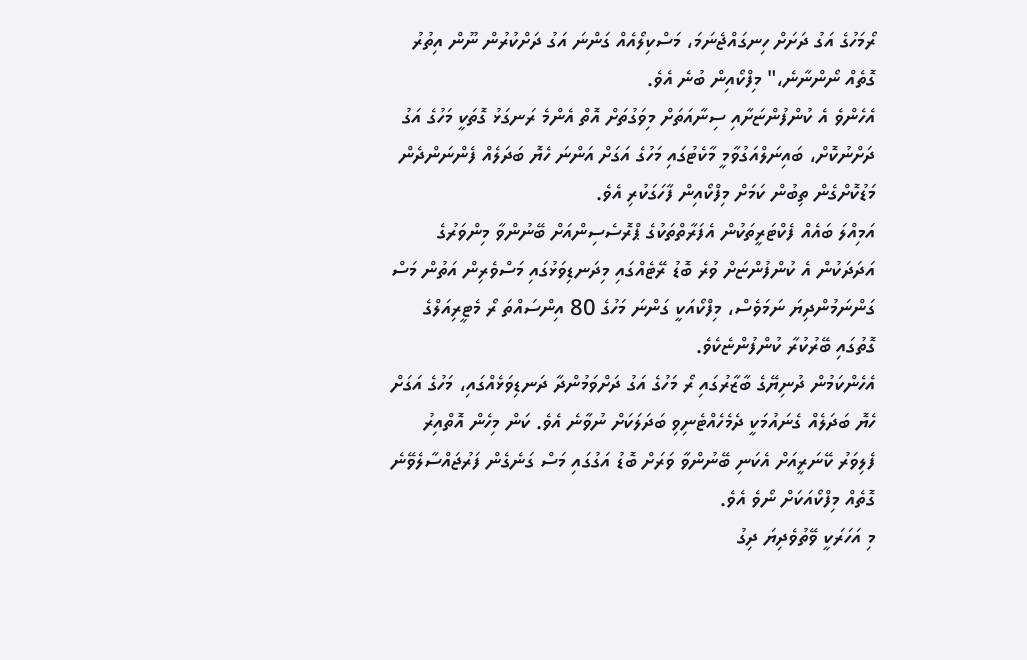ރޯމަހުގެ އަގު ދަށަށް ހިނގައްޖެނަމަ، މަސްކިލޯއެއް ގަންނަ އަގު ދަށްކުރުން ނޫން އިތުރު ގޮތެއް ނޯންނާނެ،" މިފްކޯއިން ބުނެ އެވެ.
އެހެންވެ އެ ކުންފުންޏަށާއި ސިނާއަތަށް މިވަގުތަށް އޮތް އެންމެ ރަނގަޅު ގޮތަކީ މަހުގެ އަގު ދަށްނުކޮށް، ބައިނަލްއަގުވާމީ މާކެޓުގައި މަހުގެ އަގަށް އަންނަ ހެޔޮ ބަދަލެއް ފެންނަންދެން މަޑުކޮށްގެން ތިބުން ކަމަށް މިފްކޯއިން ފާހަގަކުރި އެވެ.
އަމިއްލަ ބައެއް ފެކްޓަރީތަކުން އެފަރާތްތަކުގެ ޕްރޮސެސިންއަށް ބޭނުންވާ މިންވަރުގެ އަދަދަކުން އެ ކުންފުންޏަށް ވުރެ ބޮޑު ރޭޓެއްގައި މިދަނޑިވަޅުގައި މަސްވެރިން އަތުން މަސް ގަންނަމުންދިޔަ ނަމަވެސް، މިފްކޯއަކީ ގަންނަ މަހުގެ 80 އިންސައްތަ ރޯ މެޓީރިއަލްގެ ގޮތުގައި ބޭރުކުރާ ކުންފުންޏެކެވެ.
އެހެންކަމުން ދުނިޔޭގެ ބާޒާރުގައި ރޯ މަހުގެ އަގު ދަށްވަމުންދާ ދަނޑިވަޅެއްގައި، މަހުގެ އަގަށް ހެޔޮ ބަދަލެއް ގެނައުމަކީ ދެމެހެއްޓެނިވި ބަދަލަކަށް ނުވާނެ އެވެ. ކަން މިހެން އޮތްއިރު ފެލިވަރު ކޭނަރީއަށް އެކަނި ބޭނުންވާ ވަރަށް ބޮޑު އަގުގައި މަސް ގަނެގެން ފަރުޖައްސާލެވޭނެ ގޮތެއް މިފްކޯއަކަށް ނޯވެ އެވެ.
މި އަހަރަކީ ވޭތުވެދިޔަ ދިގު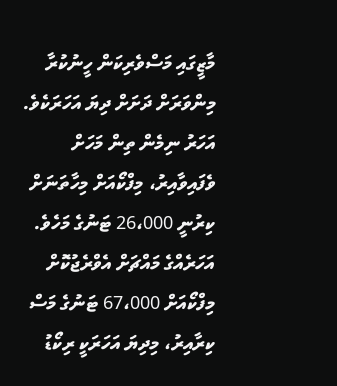މާޒީގައި މަސްވެރިކަން ހީނުކުރާ މިންވަރަށް ދަށަށް ދިޔަ އަހަރަކެވެ. އަހަރު ނިމެން ތިން މަހަށް ވެފައިވާއިރު، މިފްކޯއަށް މިހާތަނަށް ކިރުނީ 26،000 ޓަނުގެ މަހެވެ. އަހަރެއްގެ މައްޗަށް އެވްރެޖުކޮށް މިފްކޯއަށް 67،000 ޓަނުގެ މަސް ކިރާއިރު، މިދިޔަ އަހަރަކީ ރިކޯޑު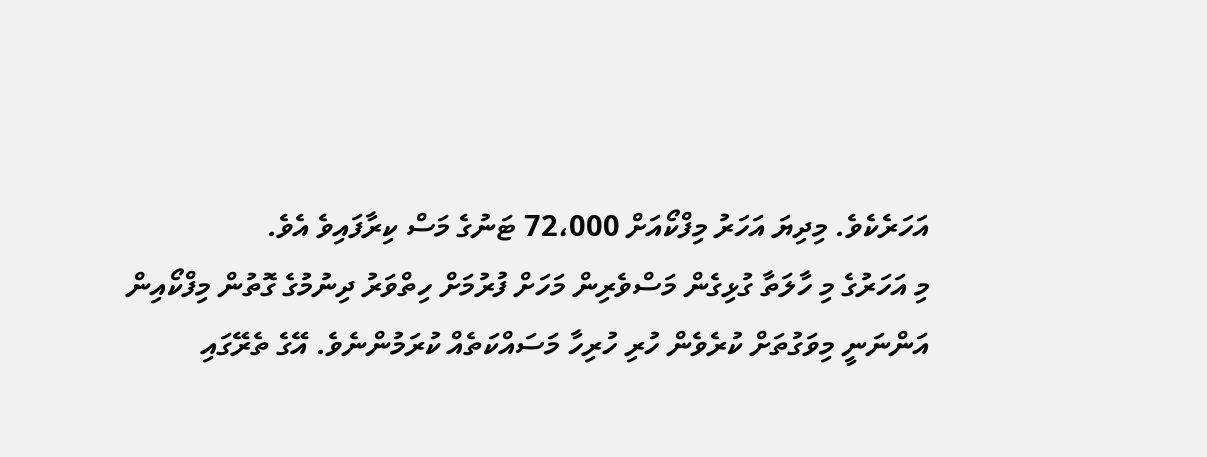އަހަރެކެވެ. މިދިޔަ އަހަރު މިފްކޯއަށް 72،000 ޓަނުގެ މަސް ކިރާފައިވެ އެވެ.
މި އަހަރުގެ މި ހާލަތާ ގުޅިގެން މަސްވެރިން މަހަށް ފުރުމަށް ހިތްވަރު ދިނުމުގެ ގޮތުން މިފްކޯއިން އަންނަނީ މިވަގުތަށް ކުރެވެން ހުރި ހުރިހާ މަސައްކަތެއް ކުރަމުންނެވެ. އޭގެ ތެރޭގައި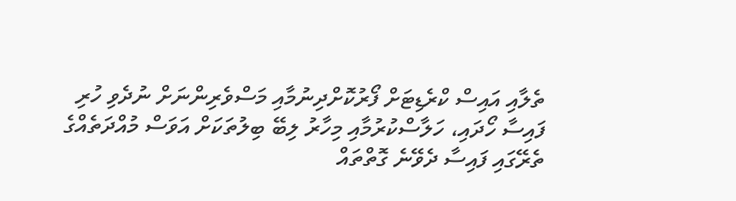ތެލާއި އައިސް ކްރެޑިޓަށް ފޯރުކޮށްދިނުމާއި މަސްވެރިންނަށް ނުދެވި ހުރި ފައިސާ ހޯދައި، ހަލާސްކުރުމާއި މިހާރު ލިބޭ ބިލުތަކަށް އަވަސް މުއްދަތެއްގެ ތެރޭގައި ފައިސާ ދެވޭނެ ގޮތްތައް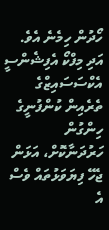ހޯދުން ހިމެނެ އެވެ.
އަދި މިފްކޯ އެފިޝެންސީ އެކްސަސައިޒްގެ ތެރެއިން ކުންފުނީގެ ހިންގުން ހަރުދަނާކޮށް، އަޅަން ޖެހޭ ފިޔަވަޅުތައް ވެސް އެ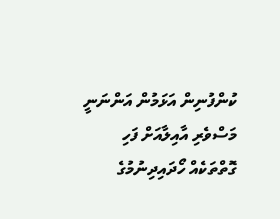ކުންފުނިން އަޅަމުން އަންނަނީ މަސްވެރި އާއިލާއަށް ފަހި ގޮތްތަކެއް ހޯދައިދިނުމުގެ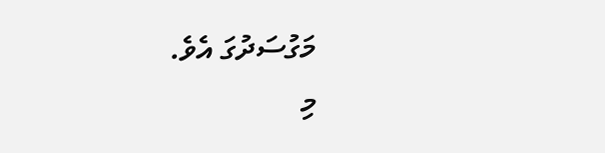މަގުސަދުގަ އެވެ.
މި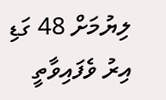ލިޔުމަށް 48 ގަޑި އިރު ވެފައިވާތީ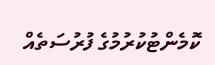ކޮމެންޓުކުރުމުގެ ފުރުސަތެއް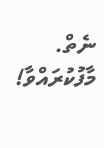ނެތް. މާފުކުރައްވާ!